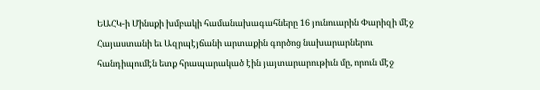ԵԱՀԿ-ի Մինսքի խմբակի համանախագահները 16 յունուարին Փարիզի մէջ Հայաստանի եւ Ազրպէյճանի արտաքին գործոց նախարարներու հանդիպումէն ետք հրապարակած էին յայտարարութիւն մը, որուն մէջ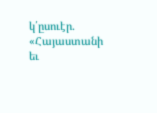կ՛ըսուէր. «Հայաստանի եւ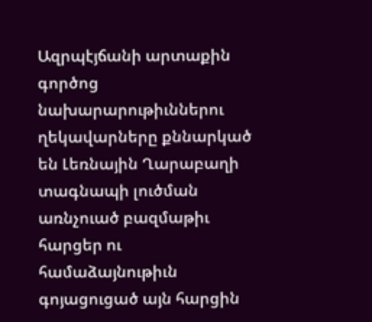Ազրպէյճանի արտաքին գործոց նախարարութիւններու ղեկավարները քննարկած են Լեռնային Ղարաբաղի տագնապի լուծման առնչուած բազմաթիւ հարցեր ու համաձայնութիւն գոյացուցած այն հարցին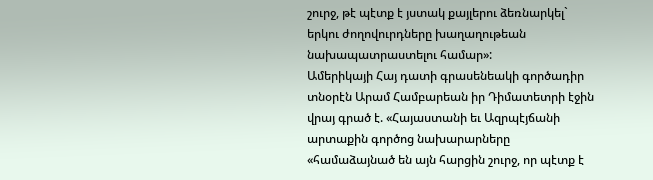շուրջ, թէ պէտք է յստակ քայլերու ձեռնարկել` երկու ժողովուրդները խաղաղութեան նախապատրաստելու համար»:
Ամերիկայի Հայ դատի գրասենեակի գործադիր տնօրէն Արամ Համբարեան իր Դիմատետրի էջին վրայ գրած է. «Հայաստանի եւ Ազրպէյճանի արտաքին գործոց նախարարները «համաձայնած են այն հարցին շուրջ, որ պէտք է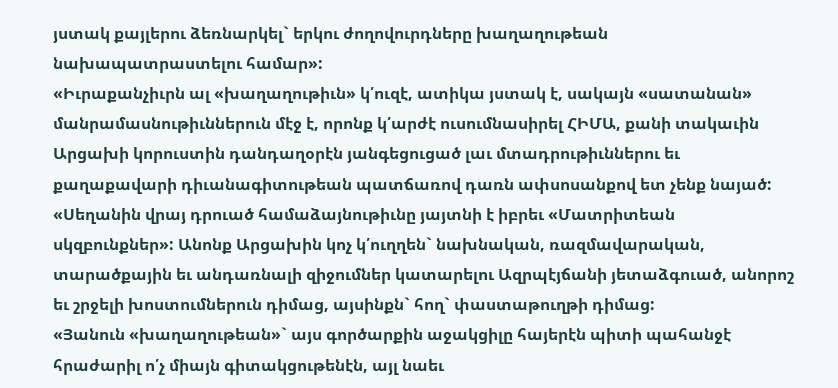յստակ քայլերու ձեռնարկել` երկու ժողովուրդները խաղաղութեան նախապատրաստելու համար»:
«Իւրաքանչիւրն ալ «խաղաղութիւն» կ՛ուզէ, ատիկա յստակ է, սակայն «սատանան» մանրամասնութիւններուն մէջ է, որոնք կ՛արժէ ուսումնասիրել ՀԻՄԱ, քանի տակաւին Արցախի կորուստին դանդաղօրէն յանգեցուցած լաւ մտադրութիւններու եւ քաղաքավարի դիւանագիտութեան պատճառով դառն ափսոսանքով ետ չենք նայած:
«Սեղանին վրայ դրուած համաձայնութիւնը յայտնի է իբրեւ «Մատրիտեան սկզբունքներ»: Անոնք Արցախին կոչ կ՛ուղղեն` նախնական, ռազմավարական, տարածքային եւ անդառնալի զիջումներ կատարելու Ազրպէյճանի յետաձգուած, անորոշ եւ շրջելի խոստումներուն դիմաց, այսինքն` հող` փաստաթուղթի դիմաց:
«Յանուն «խաղաղութեան»` այս գործարքին աջակցիլը հայերէն պիտի պահանջէ հրաժարիլ ո՛չ միայն գիտակցութենէն, այլ նաեւ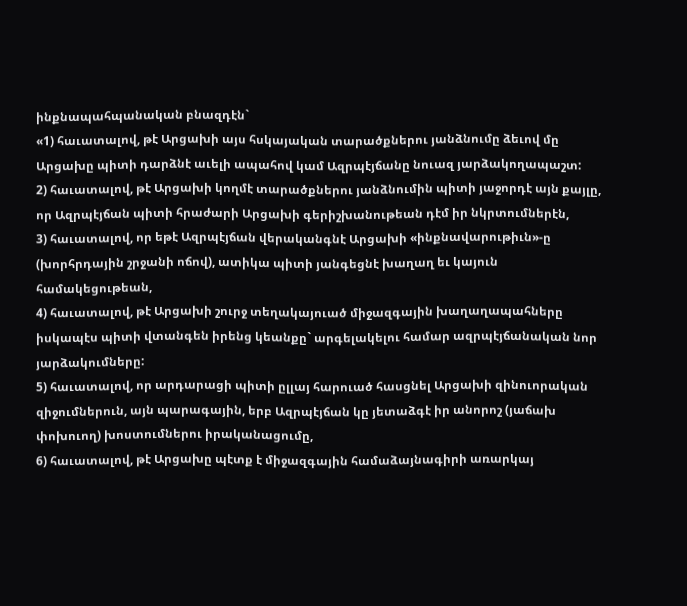ինքնապահպանական բնազդէն`
«1) հաւատալով, թէ Արցախի այս հսկայական տարածքներու յանձնումը ձեւով մը Արցախը պիտի դարձնէ աւելի ապահով կամ Ազրպէյճանը նուազ յարձակողապաշտ:
2) հաւատալով, թէ Արցախի կողմէ տարածքներու յանձնումին պիտի յաջորդէ այն քայլը, որ Ազրպէյճան պիտի հրաժարի Արցախի գերիշխանութեան դէմ իր նկրտումներէն,
3) հաւատալով, որ եթէ Ազրպէյճան վերականգնէ Արցախի «ինքնավարութիւն»-ը (խորհրդային շրջանի ոճով), ատիկա պիտի յանգեցնէ խաղաղ եւ կայուն համակեցութեան,
4) հաւատալով, թէ Արցախի շուրջ տեղակայուած միջազգային խաղաղապահները իսկապէս պիտի վտանգեն իրենց կեանքը` արգելակելու համար ազրպէյճանական նոր յարձակումները:
5) հաւատալով, որ արդարացի պիտի ըլլայ հարուած հասցնել Արցախի զինուորական զիջումներուն, այն պարագային, երբ Ազրպէյճան կը յետաձգէ իր անորոշ (յաճախ փոխուող) խոստումներու իրականացումը,
6) հաւատալով, թէ Արցախը պէտք է միջազգային համաձայնագիրի առարկայ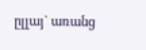ըլլայ` առանց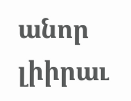անոր լիիրաւ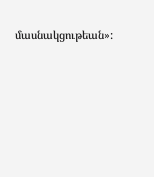մասնակցութեան»: